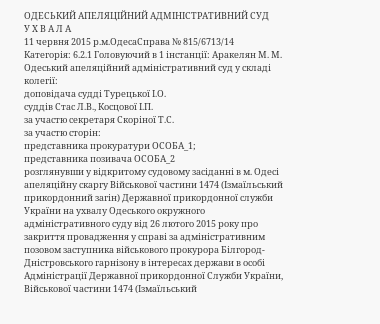ОДЕСЬКИЙ АПЕЛЯЦІЙНИЙ АДМІНІСТРАТИВНИЙ СУД
У Х В А Л А
11 червня 2015 р.м.ОдесаСправа № 815/6713/14
Категорія: 6.2.1 Головуючий в 1 інстанції: Аракелян М. М.
Одеський апеляційний адміністративний суд у складі колегії:
доповідача судді Турецької І.О.
суддів Стас Л.В., Косцової І.П.
за участю секретаря Скоріної Т.С.
за участю сторін:
представника прокуратури ОСОБА_1;
представника позивача ОСОБА_2
розглянувши у відкритому судовому засіданні в м. Одесі апеляційну скаргу Військової частини 1474 (Ізмаїльський прикордонний загін) Державної прикордонної служби України на ухвалу Одеського окружного адміністративного суду від 26 лютого 2015 року про закриття провадження у справі за адміністративним позовом заступника військового прокурора Білгород-Дністровського гарнізону в інтересах держави в особі Адміністрації Державної прикордонної Служби України, Військової частини 1474 (Ізмаїльський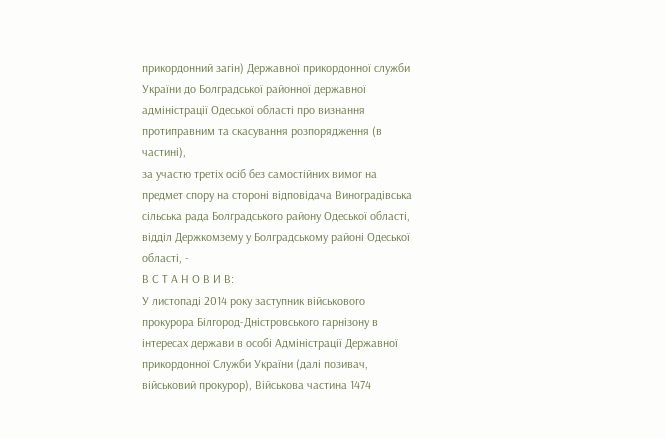прикордонний загін) Державної прикордонної служби України до Болградської районної державної адміністрації Одеської області про визнання протиправним та скасування розпорядження (в частині),
за участю третіх осіб без самостійних вимог на предмет спору на стороні відповідача Виноградівська сільська рада Болградського району Одеської області, відділ Держкомзему у Болградському районі Одеської області, -
В С Т А Н О В И В:
У листопаді 2014 року заступник військового прокурора Білгород-Дністровського гарнізону в інтересах держави в особі Адміністрації Державної прикордонної Служби України (далі позивач, військовий прокурор), Військова частина 1474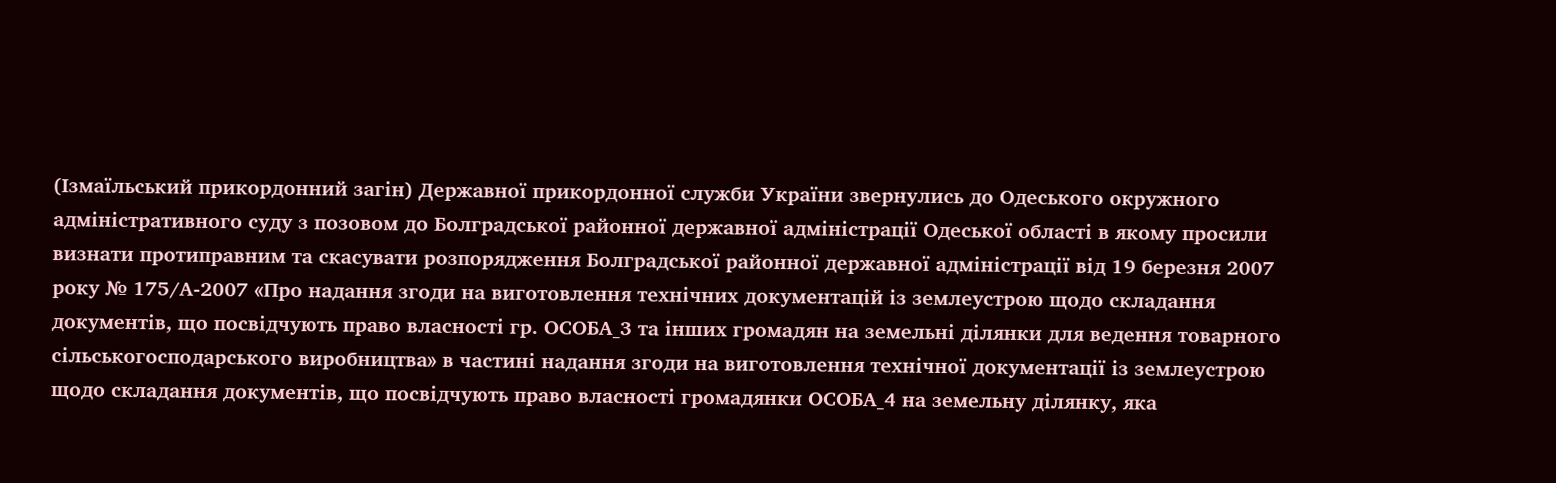(Ізмаїльський прикордонний загін) Державної прикордонної служби України звернулись до Одеського окружного адміністративного суду з позовом до Болградської районної державної адміністрації Одеської області в якому просили визнати протиправним та скасувати розпорядження Болградської районної державної адміністрації від 19 березня 2007 року № 175/А-2007 «Про надання згоди на виготовлення технічних документацій із землеустрою щодо складання документів, що посвідчують право власності гр. ОСОБА_3 та інших громадян на земельні ділянки для ведення товарного сільськогосподарського виробництва» в частині надання згоди на виготовлення технічної документації із землеустрою щодо складання документів, що посвідчують право власності громадянки ОСОБА_4 на земельну ділянку, яка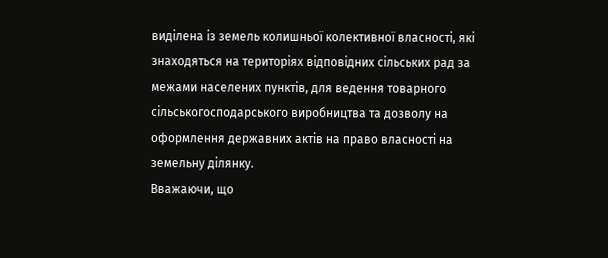виділена із земель колишньої колективної власності, які знаходяться на територіях відповідних сільських рад за межами населених пунктів, для ведення товарного сільськогосподарського виробництва та дозволу на оформлення державних актів на право власності на земельну ділянку.
Вважаючи, що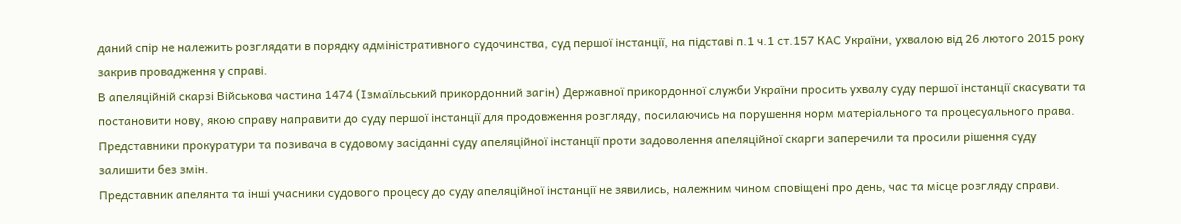даний спір не належить розглядати в порядку адміністративного судочинства, суд першої інстанції, на підставі п.1 ч.1 ст.157 КАС України, ухвалою від 26 лютого 2015 року закрив провадження у справі.
В апеляційній скарзі Військова частина 1474 (Ізмаїльський прикордонний загін) Державної прикордонної служби України просить ухвалу суду першої інстанції скасувати та постановити нову, якою справу направити до суду першої інстанції для продовження розгляду, посилаючись на порушення норм матеріального та процесуального права.
Представники прокуратури та позивача в судовому засіданні суду апеляційної інстанції проти задоволення апеляційної скарги заперечили та просили рішення суду залишити без змін.
Представник апелянта та інші учасники судового процесу до суду апеляційної інстанції не зявились, належним чином сповіщені про день, час та місце розгляду справи.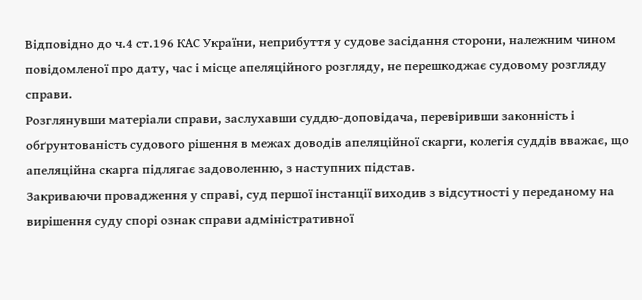Відповідно до ч.4 ст.196 КАС України, неприбуття у судове засідання сторони, належним чином повідомленої про дату, час і місце апеляційного розгляду, не перешкоджає судовому розгляду справи.
Розглянувши матеріали справи, заслухавши суддю-доповідача, перевіривши законність і обґрунтованість судового рішення в межах доводів апеляційної скарги, колегія суддів вважає, що апеляційна скарга підлягає задоволенню, з наступних підстав.
Закриваючи провадження у справі, суд першої інстанції виходив з відсутності у переданому на вирішення суду спорі ознак справи адміністративної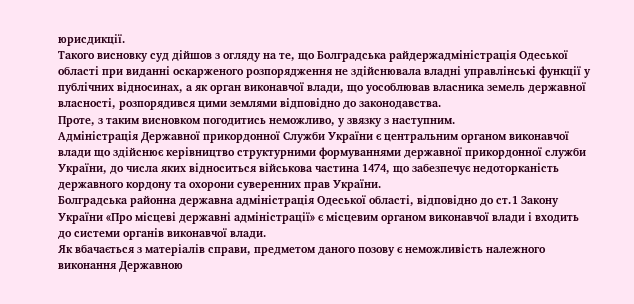юрисдикції.
Такого висновку суд дійшов з огляду на те, що Болградська райдержадміністрація Одеської області при виданні оскарженого розпорядження не здійснювала владні управлінські функції у публічних відносинах, а як орган виконавчої влади, що уособлював власника земель державної власності, розпорядився цими землями відповідно до законодавства.
Проте, з таким висновком погодитись неможливо, у звязку з наступним.
Адміністрація Державної прикордонної Служби України є центральним органом виконавчої влади що здійснює керівництво структурними формуваннями державної прикордонної служби України, до числа яких відноситься військова частина 1474, що забезпечує недоторканість державного кордону та охорони суверенних прав України.
Болградська районна державна адміністрація Одеської області, відповідно до ст.1 Закону України «Про місцеві державні адміністрації» є місцевим органом виконавчої влади і входить до системи органів виконавчої влади.
Як вбачається з матеріалів справи, предметом даного позову є неможливість належного виконання Державною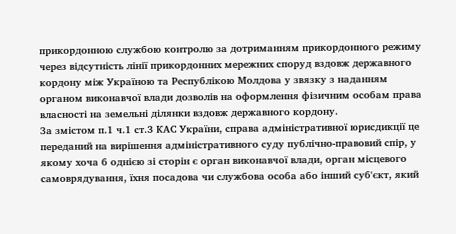прикордонною службою контролю за дотриманням прикордонного режиму через відсутність лінії прикордонних мережних споруд вздовж державного кордону між Україною та Республікою Молдова у звязку з наданням органом виконавчої влади дозволів на оформлення фізичним особам права власності на земельні ділянки вздовж державного кордону.
За змістом п.1 ч.1 ст.3 КАС України, справа адміністративної юрисдикції це переданий на вирішення адміністративного суду публічно-правовий спір, у якому хоча б однією зі сторін є орган виконавчої влади, орган місцевого самоврядування, їхня посадова чи службова особа або інший суб'єкт, який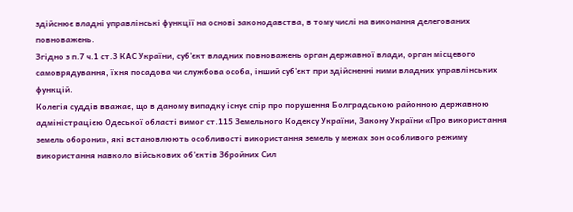здійснює владні управлінські функції на основі законодавства, в тому числі на виконання делегованих повноважень.
Згідно з п.7 ч.1 ст.3 КАС України, суб'єкт владних повноважень орган державної влади, орган місцевого самоврядування, їхня посадова чи службова особа, інший суб'єкт при здійсненні ними владних управлінських функцій.
Колегія суддів вважає, що в даному випадку існує спір про порушення Болградською районною державною адміністрацією Одеської області вимог ст.115 Земельного Кодексу України, Закону України «Про використання земель оборони», які встановлюють особливості використання земель у межах зон особливого режиму використання навколо військових об'єктів Збройних Сил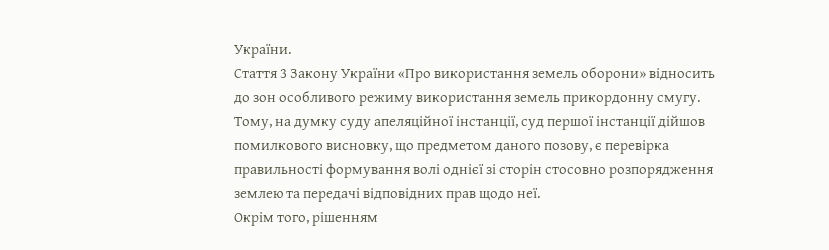України.
Стаття 3 Закону України «Про використання земель оборони» відносить до зон особливого режиму використання земель прикордонну смугу.
Тому, на думку суду апеляційної інстанції, суд першої інстанції дійшов помилкового висновку, що предметом даного позову, є перевірка правильності формування волі однієї зі сторін стосовно розпорядження землею та передачі відповідних прав щодо неї.
Окрім того, рішенням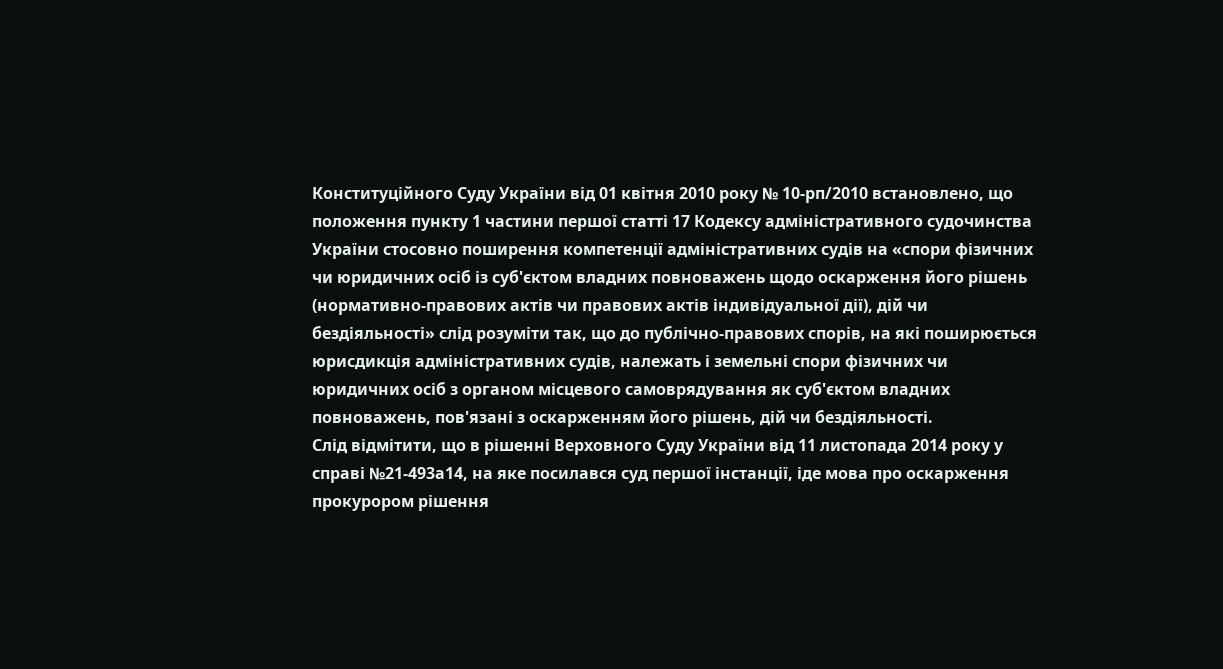Конституційного Суду України від 01 квітня 2010 року № 10-рп/2010 встановлено, що положення пункту 1 частини першої статті 17 Кодексу адміністративного судочинства України стосовно поширення компетенції адміністративних судів на «спори фізичних чи юридичних осіб із суб'єктом владних повноважень щодо оскарження його рішень (нормативно-правових актів чи правових актів індивідуальної дії), дій чи бездіяльності» слід розуміти так, що до публічно-правових спорів, на які поширюється юрисдикція адміністративних судів, належать і земельні спори фізичних чи юридичних осіб з органом місцевого самоврядування як суб'єктом владних повноважень, пов'язані з оскарженням його рішень, дій чи бездіяльності.
Слід відмітити, що в рішенні Верховного Суду України від 11 листопада 2014 року у справі №21-493а14, на яке посилався суд першої інстанції, іде мова про оскарження прокурором рішення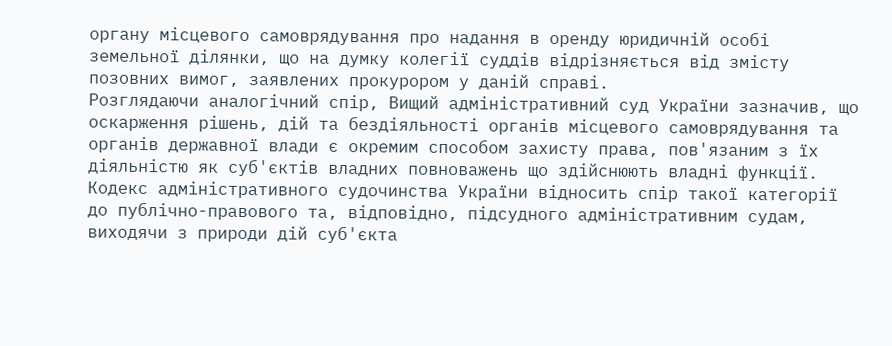органу місцевого самоврядування про надання в оренду юридичній особі земельної ділянки, що на думку колегії суддів відрізняється від змісту позовних вимог, заявлених прокурором у даній справі.
Розглядаючи аналогічний спір, Вищий адміністративний суд України зазначив, що оскарження рішень, дій та бездіяльності органів місцевого самоврядування та органів державної влади є окремим способом захисту права, пов'язаним з їх діяльністю як суб'єктів владних повноважень що здійснюють владні функції.
Кодекс адміністративного судочинства України відносить спір такої категорії до публічно-правового та, відповідно, підсудного адміністративним судам, виходячи з природи дій суб'єкта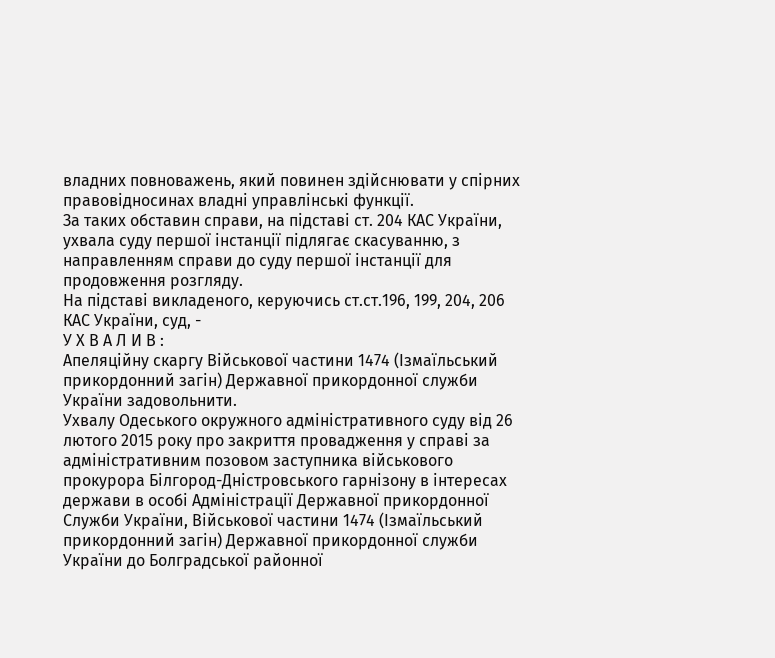владних повноважень, який повинен здійснювати у спірних правовідносинах владні управлінські функції.
За таких обставин справи, на підставі ст. 204 КАС України, ухвала суду першої інстанції підлягає скасуванню, з направленням справи до суду першої інстанції для продовження розгляду.
На підставі викладеного, керуючись ст.ст.196, 199, 204, 206 КАС України, суд, -
У Х В А Л И В :
Апеляційну скаргу Військової частини 1474 (Ізмаїльський прикордонний загін) Державної прикордонної служби України задовольнити.
Ухвалу Одеського окружного адміністративного суду від 26 лютого 2015 року про закриття провадження у справі за адміністративним позовом заступника військового прокурора Білгород-Дністровського гарнізону в інтересах держави в особі Адміністрації Державної прикордонної Служби України, Військової частини 1474 (Ізмаїльський прикордонний загін) Державної прикордонної служби України до Болградської районної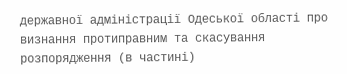державної адміністрації Одеської області про визнання протиправним та скасування розпорядження (в частині)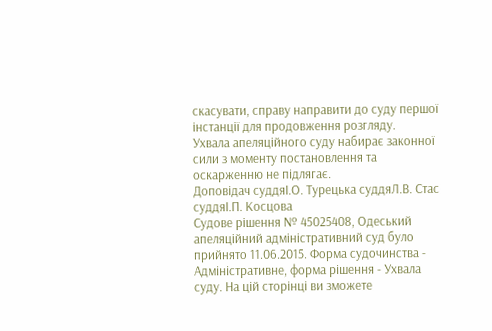скасувати, справу направити до суду першої інстанції для продовження розгляду.
Ухвала апеляційного суду набирає законної сили з моменту постановлення та оскарженню не підлягає.
Доповідач суддяІ.О. Турецька суддяЛ.В. Стас
суддяІ.П. Косцова
Судове рішення № 45025408, Одеський апеляційний адміністративний суд було прийнято 11.06.2015. Форма судочинства - Адміністративне, форма рішення - Ухвала суду. На цій сторінці ви зможете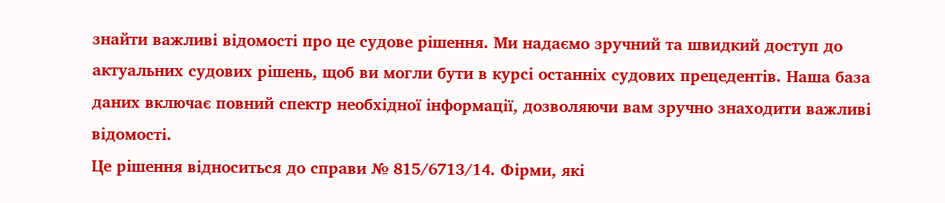знайти важливі відомості про це судове рішення. Ми надаємо зручний та швидкий доступ до актуальних судових рішень, щоб ви могли бути в курсі останніх судових прецедентів. Наша база даних включає повний спектр необхідної інформації, дозволяючи вам зручно знаходити важливі відомості.
Це рішення відноситься до справи № 815/6713/14. Фірми, які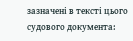зазначені в тексті цього судового документа: